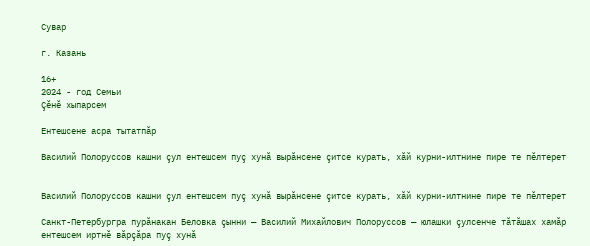Сувар

г. Казань

16+
2024 - год Семьи
Çӗнӗ хыпарсем

Ентешсене асра тытатпăр

Василий Полоруссов кашни çул ентешсем пуç хунă вырăнсене çитсе курать, хăй курни-илтнине пире те пӗлтерет


Василий Полоруссов кашни çул ентешсем пуç хунă вырăнсене çитсе курать, хăй курни-илтнине пире те пӗлтерет

Санкт-Петербургра пурăнакан Беловка çынни — Василий Михайлович Полоруссов — юлашки çулсенче тăтăшах хамăр ентешсем иртнӗ вăрçăра пуç хунă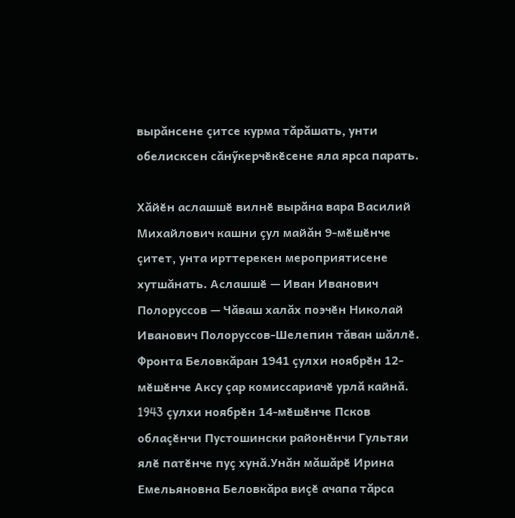вырăнсене çитсе курма тăрăшать, унти обелисксен сăнӳкерчӗкӗсене яла ярса парать.

Хăйӗн аслашшӗ вилнӗ вырăна вара Василий Михайлович кашни çул майăн 9-мӗшӗнче çитет, унта ирттерекен мероприятисене хутшăнать. Аслашшӗ — Иван Иванович Полоруссов — Чăваш халăх поэчӗн Николай Иванович Полоруссов-Шелепин тăван шăллӗ. Фронта Беловкăран 1941 çулхи ноябрӗн 12-мӗшӗнче Аксу çар комиссариачӗ урлă кайнă. 1943 çулхи ноябрӗн 14-мӗшӗнче Псков облаçӗнчи Пустошински районӗнчи Гультяи ялӗ патӗнче пуç хунă.Унăн мăшăрӗ Ирина Емельяновна Беловкăра виçӗ ачапа тăрса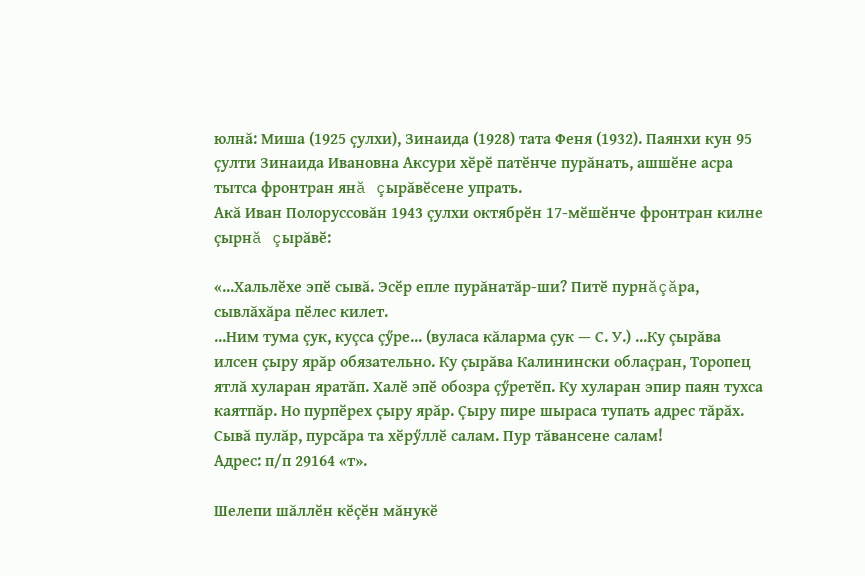юлнă: Миша (1925 çулхи), Зинаида (1928) тата Феня (1932). Паянхи кун 95 çулти Зинаида Ивановна Аксури хӗрӗ патӗнче пурăнать, ашшӗне асра тытса фронтран янă çырăвӗсене упрать.
Акă Иван Полоруссовăн 1943 çулхи октябрӗн 17-мӗшӗнче фронтран килне çырнă çырăвӗ:

«...Хальлӗхе эпӗ сывă. Эсӗр епле пурăнатăр-ши? Питӗ пурнăçăра, сывлăхăра пӗлес килет.
...Ним тума çук, куçса çӳре... (вуласа кăларма çук — С. У.) ...Ку çырăва илсен çыру ярăр обязательно. Ку çырăва Калинински облаçран, Торопец ятлă хуларан яратăп. Халӗ эпӗ обозра çӳретӗп. Ку хуларан эпир паян тухса каятпăр. Но пурпӗрех çыру ярăр. Çыру пире шыраса тупать адрес тăрăх.
Сывă пулăр, пурсăра та хӗрӳллӗ салам. Пур тăвансене салам!
Адрес: п/п 29164 «т».

Шелепи шăллӗн кӗçӗн мăнукӗ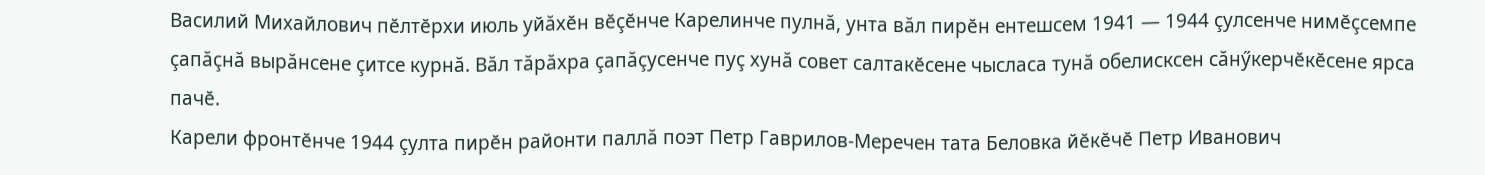Василий Михайлович пӗлтӗрхи июль уйăхӗн вӗçӗнче Карелинче пулнă, унта вăл пирӗн ентешсем 1941 — 1944 çулсенче нимӗçсемпе çапăçнă вырăнсене çитсе курнă. Вăл тăрăхра çапăçусенче пуç хунă совет салтакӗсене чысласа тунă обелисксен сăнӳкерчӗкӗсене ярса пачӗ.
Карели фронтӗнче 1944 çулта пирӗн районти паллă поэт Петр Гаврилов-Меречен тата Беловка йӗкӗчӗ Петр Иванович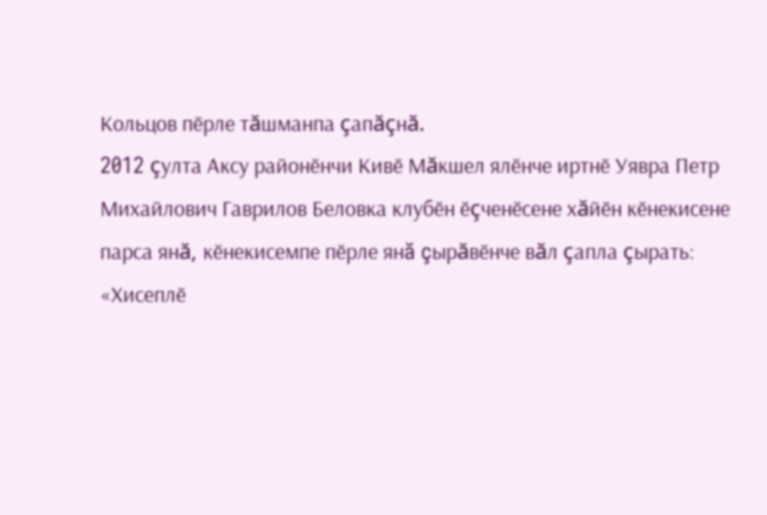Кольцов пӗрле тăшманпа çапăçнă.
2012 çулта Аксу районӗнчи Кивӗ Мăкшел ялӗнче иртнӗ Уявра Петр Михайлович Гаврилов Беловка клубӗн ӗçченӗсене хăйӗн кӗнекисене парса янă, кӗнекисемпе пӗрле янă çырăвӗнче вăл çапла çырать:
«Хисеплӗ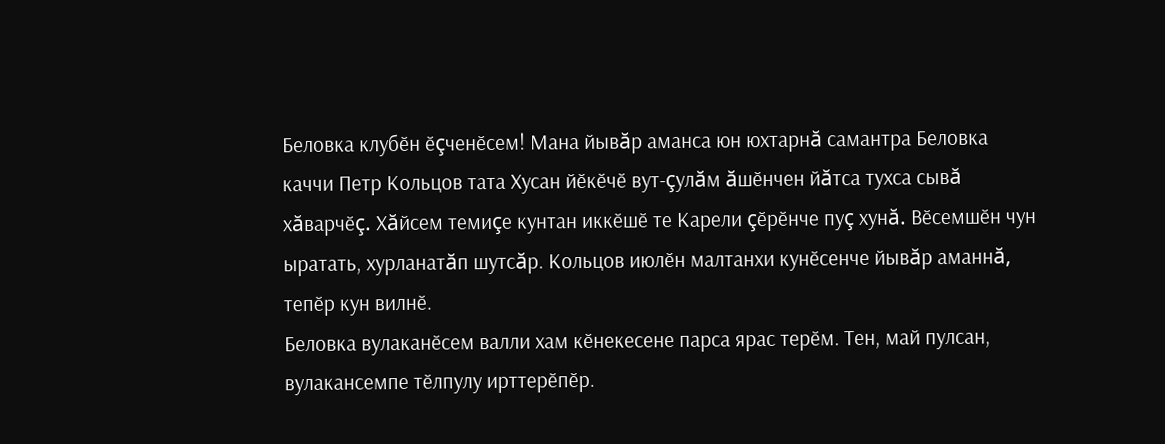Беловка клубӗн ӗçченӗсем! Мана йывăр аманса юн юхтарнă самантра Беловка каччи Петр Кольцов тата Хусан йӗкӗчӗ вут-çулăм ăшӗнчен йăтса тухса сывă хăварчӗç. Хăйсем темиçе кунтан иккӗшӗ те Карели çӗрӗнче пуç хунă. Вӗсемшӗн чун ыратать, хурланатăп шутсăр. Кольцов июлӗн малтанхи кунӗсенче йывăр аманнă, тепӗр кун вилнӗ.
Беловка вулаканӗсем валли хам кӗнекесене парса ярас терӗм. Тен, май пулсан, вулакансемпе тӗлпулу ирттерӗпӗр.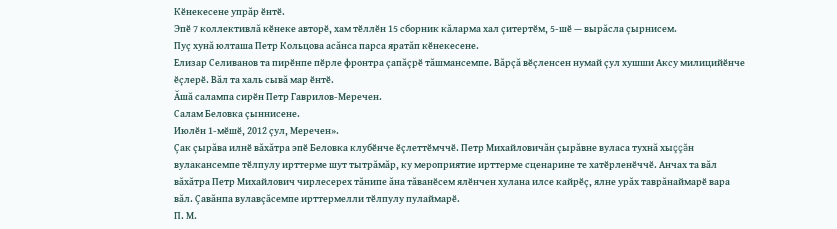Кӗнекесене упрăр ӗнтӗ.
Эпӗ 7 коллективлă кӗнеке авторӗ, хам тӗллӗн 15 сборник кăларма хал çитертӗм, 5-шӗ — вырăсла çырнисем.
Пуç хунă юлташа Петр Кольцова асăнса парса яратăп кӗнекесене.
Елизар Селиванов та пирӗнпе пӗрле фронтра çапăçрӗ тăшмансемпе. Вăрçă вӗçленсен нумай çул хушши Аксу милицийӗнче ӗçлерӗ. Вăл та халь сывă мар ӗнтӗ.
Ăшă салампа сирӗн Петр Гаврилов-Меречен.
Салам Беловка çыннисене.
Июлӗн 1-мӗшӗ, 2012 çул, Меречен».
Çак çырăва илнӗ вăхăтра эпӗ Беловка клубӗнче ӗçлеттӗмччӗ. Петр Михайловичăн çырăвне вуласа тухнă хыççăн вулакансемпе тӗлпулу ирттерме шут тытрăмăр, ку мероприятие ирттерме сценарине те хатӗрленӗччӗ. Анчах та вăл вăхăтра Петр Михайлович чирлесерех тăнипе ăна тăванӗсем ялӗнчен хулана илсе кайрӗç, ялне урăх таврăнаймарӗ вара вăл. Çавăнпа вулавçăсемпе ирттермелли тӗлпулу пулаймарӗ.
П. М.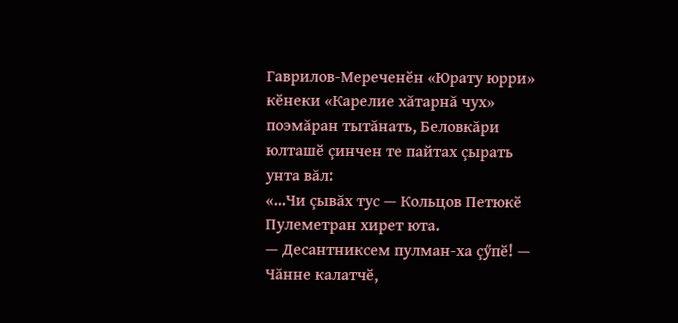Гаврилов-Мереченӗн «Юрату юрри» кӗнеки «Карелие хăтарнă чух» поэмăран тытăнать, Беловкăри юлташӗ çинчен те пайтах çырать унта вăл:
«...Чи çывăх тус — Кольцов Петюкӗ
Пулеметран хирет юта.
— Десантниксем пулман-ха çӳпӗ! —
Чăнне калатчӗ,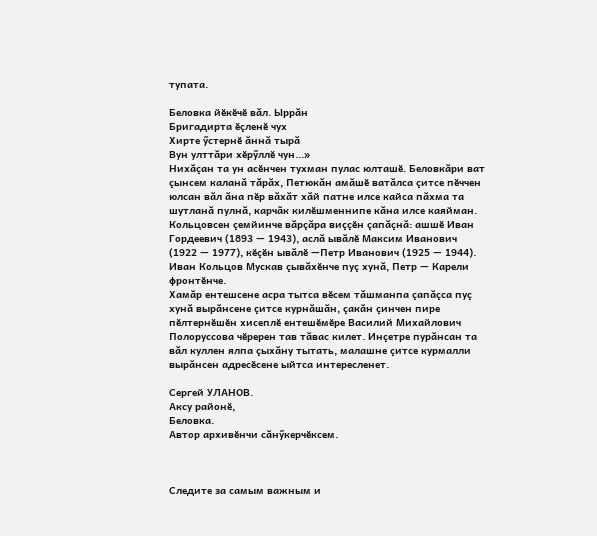тупата.

Беловка йӗкӗчӗ вăл. Ыррăн
Бригадирта ӗçленӗ чух
Хирте ӳстернӗ ăннă тырă
Вун улттăри хӗрӳллӗ чун...»
Нихăçан та ун асӗнчен тухман пулас юлташӗ. Беловкăри ват çынсем каланă тăрăх, Петюкăн амăшӗ ватăлса çитсе пӗччен юлсан вăл ăна пӗр вăхăт хăй патне илсе кайса пăхма та шутланă пулнă, карчăк килӗшменнипе кăна илсе каяйман.
Кольцовсен çемйинче вăрçăра виççӗн çапăçнă: ашшӗ Иван Гордеевич (1893 — 1943), аслă ывăлӗ Максим Иванович (1922 — 1977), кӗçӗн ывăлӗ —Петр Иванович (1925 — 1944). Иван Кольцов Мускав çывăхӗнче пуç хунă, Петр — Карели фронтӗнче.
Хамăр ентешсене асра тытса вӗсем тăшманпа çапăçса пуç хунă вырăнсене çитсе курнăшăн, çакăн çинчен пире пӗлтернӗшӗн хисеплӗ ентешӗмӗре Василий Михайлович Полоруссова чӗререн тав тăвас килет. Инçетре пурăнсан та вăл куллен ялпа çыхăну тытать, малашне çитсе курмалли вырăнсен адресӗсене ыйтса интересленет.

Сергей УЛАНОВ.
Аксу районӗ,
Беловка.
Автор архивӗнчи сăнӳкерчӗксем.



Следите за самым важным и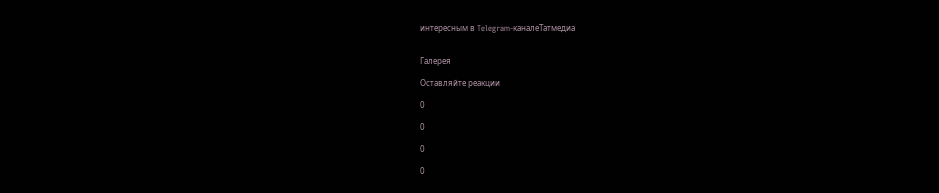интересным в Telegram-каналеТатмедиа


Галерея

Оставляйте реакции

0

0

0

0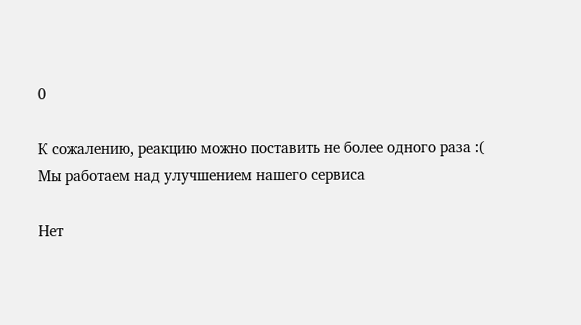0

К сожалению, реакцию можно поставить не более одного раза :(
Мы работаем над улучшением нашего сервиса

Нет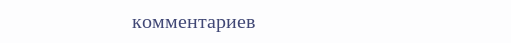комментариев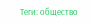Теги: общество